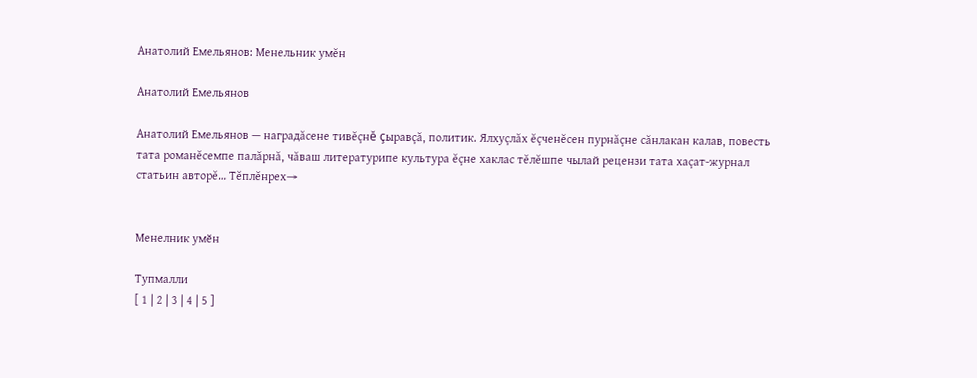Анатолий Емельянов: Менельник умĕн

Анатолий Емельянов

Анатолий Емельянов — наградăсене тивĕçнĕ çыравçă, политик. Ялхуçлăх ĕçченĕсен пурнăçне сăнлакан калав, повесть тата романĕсемпе палăрнă, чăваш литературипе культура ĕçне хаклас тĕлĕшпе чылай рецензи тата хаçат-журнал статьин авторĕ… Тĕплĕнрех→


Менелник умӗн

Тупмалли
[ 1 | 2 | 3 | 4 | 5 ]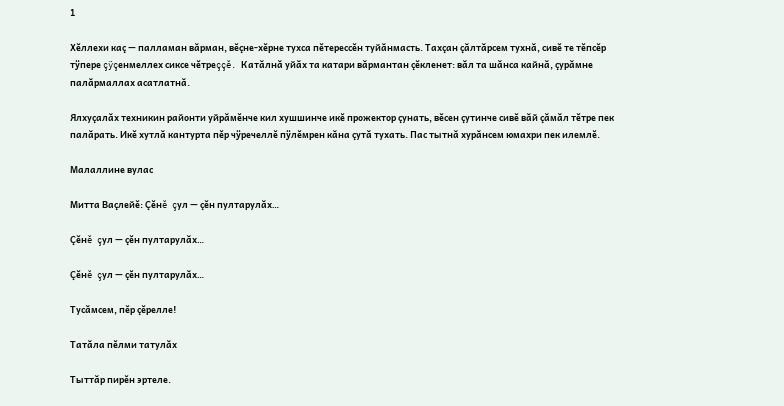1

Хĕллехи каç — палламан вăрман, вĕçне-хĕрне тухса пĕтерессĕн туйăнмасть. Тахçан çăлтăрсем тухнă, сивĕ те тĕпсĕр тÿпере çÿçенмеллех сиксе чĕтреççĕ. Катăлнă уйăх та катари вăрмантан çĕкленет: вăл та шăнса кайнă, çурăмне палăрмаллах асатлатнă.

Ялхуçалăх техникин районти уйрăмĕнче кил хушшинче икĕ прожектор çунать, вĕсен çутинче сивĕ вăй çăмăл тĕтре пек палăрать. Икĕ хутлă кантурта пĕр чÿречеллĕ пÿлĕмрен кăна çутă тухать. Пас тытнă хурăнсем юмахри пек илемлĕ.

Малаллине вулас

Митта Ваçлейĕ: Çĕнĕ çул — çĕн пултарулăх…

Çĕнĕ çул — çĕн пултарулăх…

Çĕнĕ çул — çĕн пултарулăх…

Тусăмсем, пĕр çĕрелле!

Татăла пĕлми татулăх

Тыттăр пирĕн эртеле.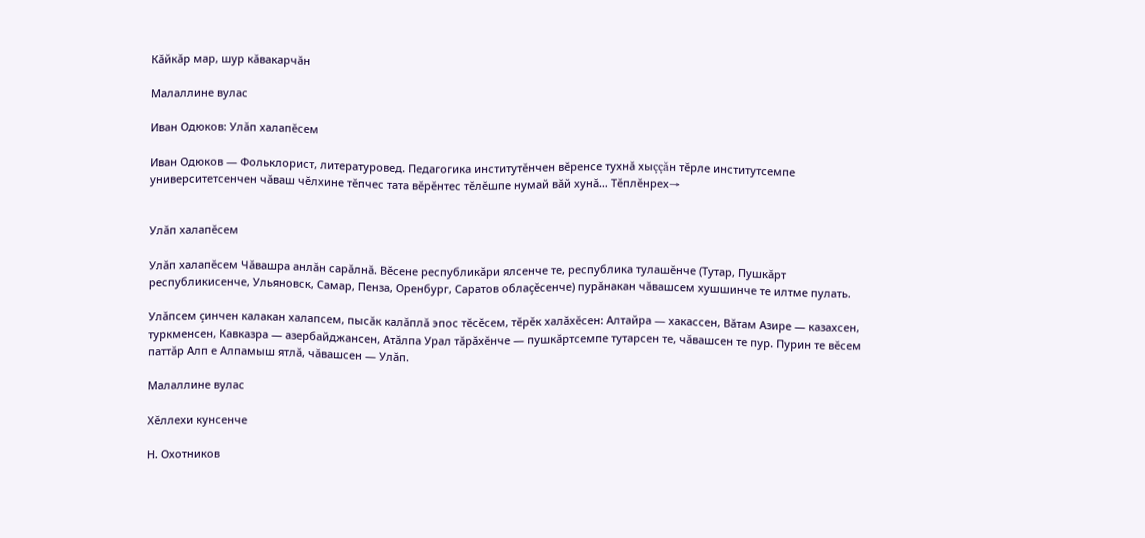Кăйкăр мар, шур кăвакарчăн

Малаллине вулас

Иван Одюков: Улăп халапĕсем

Иван Одюков — Фольклорист, литературовед. Педагогика институтĕнчен вĕренсе тухнă хыççăн тĕрле институтсемпе университетсенчен чăваш чĕлхине тĕпчес тата вĕрĕнтес тĕлĕшпе нумай вăй хунă… Тĕплĕнрех→


Улăп халапĕсем

Улăп халапĕсем Чăвашра анлăн сарăлнă. Вĕсене республикăри ялсенче те, республика тулашĕнче (Тутар, Пушкăрт республикисенче, Ульяновск, Самар, Пенза, Оренбург, Саратов облаçĕсенче) пурăнакан чăвашсем хушшинче те илтме пулать.

Улăпсем çинчен калакан халапсем, пысăк калăплă эпос тĕсĕсем, тĕрĕк халăхĕсен: Алтайра — хакассен, Вăтам Азире — казахсен, туркменсен, Кавказра — азербайджансен, Атăлпа Урал тăрăхĕнче — пушкăртсемпе тутарсен те, чăвашсен те пур. Пурин те вĕсем паттăр Алп е Алпамыш ятлă, чăвашсен — Улăп.

Малаллине вулас

Хĕллехи кунсенче

Н. Охотников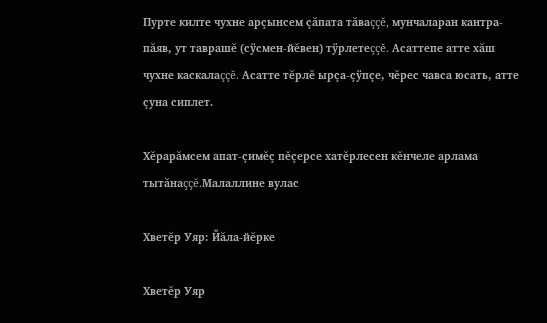Пурте килте чухне арçынсем çăпата тăваççĕ, мунчаларан кантра-пăяв, ут таврашĕ (сÿсмен-йĕвен) тÿрлетеççĕ. Асаттепе атте хăш чухне каскалаççĕ. Асатте тĕрлĕ ырçа-çÿпçе, чĕрес чавса юсать, атте çуна сиплет.

Хĕрарăмсем апат-çимĕç пĕçерсе хатĕрлесен кĕнчеле арлама тытăнаççĕ.Малаллине вулас

Хветĕр Уяр: Йăла-йĕрке

Хветĕр Уяр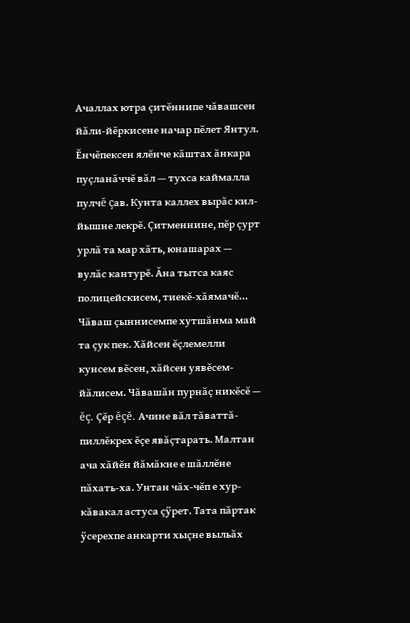Ачаллах ютра çитĕннипе чăвашсен йăли-йĕркисене начар пĕлет Янтул. Ĕнчĕпексен ялĕнче кăштах ăнкара пуçланăччĕ вăл — тухса каймалла пулчĕ çав. Кунта каллех вырăс кил-йышне лекрĕ. Çитменнине, пĕр çурт урлă та мар хăть, юнашарах — вулăс кантурĕ. Ăна тытса каяс полицейскисем, тиекĕ-хăямачĕ… Чăваш çыннисемпе хутшăнма май та çук пек. Хăйсен ĕçлемелли кунсем вĕсен, хăйсен уявĕсем-йăлисем. Чăвашăн пурнăç никĕсĕ — ĕç. Çĕр ĕçĕ. Ачине вăл тăваттă-пиллĕкрех ĕçе явăçтарать. Малтан ача хăйĕн йăмăкне е шăллĕне пăхать-ха. Унтан чăх-чĕп е хур-кăвакал астуса çÿрет. Тата пăртак ÿсерехпе анкарти хыçне выльăх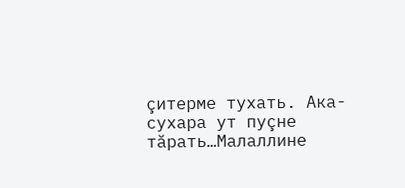çитерме тухать. Ака-сухара ут пуçне тăрать…Малаллине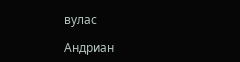вулас

Андриан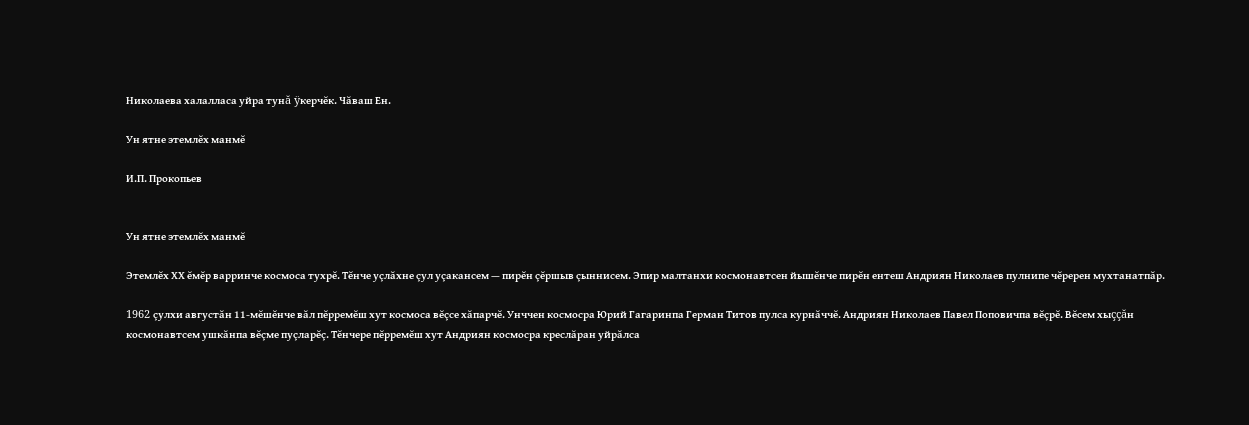Николаева халалласа уйра тунă ÿкерчĕк. Чăваш Ен.

Ун ятне этемлĕх манмĕ

И.П. Прокопьев


Ун ятне этемлĕх манмĕ

Этемлĕх ХХ ĕмĕр варринче космоса тухрĕ. Тĕнче уçлăхне çул уçакансем — пирĕн çĕршыв çыннисем. Эпир малтанхи космонавтсен йышĕнче пирĕн ентеш Андриян Николаев пулнипе чĕререн мухтанатпăр.

1962 çулхи августăн 11-мĕшĕнче вăл пĕрремĕш хут космоса вĕçсе хăпарчĕ. Унччен космосра Юрий Гагаринпа Герман Титов пулса курнăччĕ. Андриян Николаев Павел Поповичпа вĕçрĕ. Вĕсем хыççăн космонавтсем ушкăнпа вĕçме пуçларĕç. Тĕнчере пĕрремĕш хут Андриян космосра креслăран уйрăлса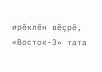ирĕклĕн вĕçрĕ, «Восток-3» тата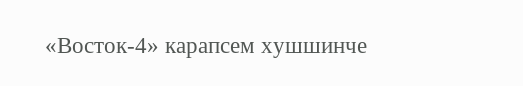«Восток-4» карапсем хушшинче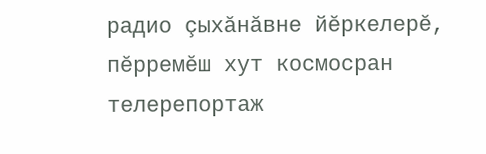радио çыхăнăвне йĕркелерĕ, пĕрремĕш хут космосран телерепортаж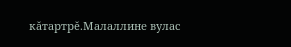кăтартрĕ.Малаллине вулас